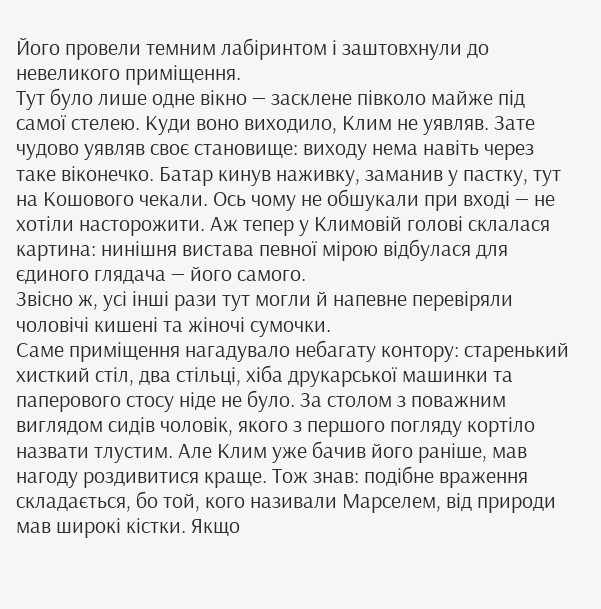Його провели темним лабіринтом і заштовхнули до невеликого приміщення.
Тут було лише одне вікно — засклене півколо майже під самої стелею. Куди воно виходило, Клим не уявляв. Зате чудово уявляв своє становище: виходу нема навіть через таке віконечко. Батар кинув наживку, заманив у пастку, тут на Кошового чекали. Ось чому не обшукали при вході — не хотіли насторожити. Аж тепер у Климовій голові склалася картина: нинішня вистава певної мірою відбулася для єдиного глядача — його самого.
Звісно ж, усі інші рази тут могли й напевне перевіряли чоловічі кишені та жіночі сумочки.
Саме приміщення нагадувало небагату контору: старенький хисткий стіл, два стільці, хіба друкарської машинки та паперового стосу ніде не було. За столом з поважним виглядом сидів чоловік, якого з першого погляду кортіло назвати тлустим. Але Клим уже бачив його раніше, мав нагоду роздивитися краще. Тож знав: подібне враження складається, бо той, кого називали Марселем, від природи мав широкі кістки. Якщо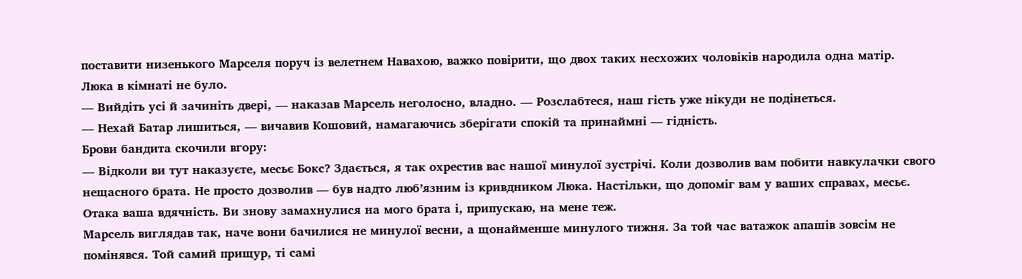поставити низенького Марселя поруч із велетнем Навахою, важко повірити, що двох таких несхожих чоловіків народила одна матір.
Люка в кімнаті не було.
— Вийдіть усі й зачиніть двері, — наказав Марсель неголосно, владно. — Розслабтеся, наш гість уже нікуди не подінеться.
— Нехай Батар лишиться, — вичавив Кошовий, намагаючись зберігати спокій та принаймні — гідність.
Брови бандита скочили вгору:
— Відколи ви тут наказуєте, месьє Бокс? Здається, я так охрестив вас нашої минулої зустрічі. Коли дозволив вам побити навкулачки свого нещасного брата. Не просто дозволив — був надто люб’язним із кривдником Люка. Настільки, що допоміг вам у ваших справах, месьє. Отака ваша вдячність. Ви знову замахнулися на мого брата і, припускаю, на мене теж.
Марсель виглядав так, наче вони бачилися не минулої весни, а щонайменше минулого тижня. За той час ватажок апашів зовсім не помінявся. Той самий прищур, ті самі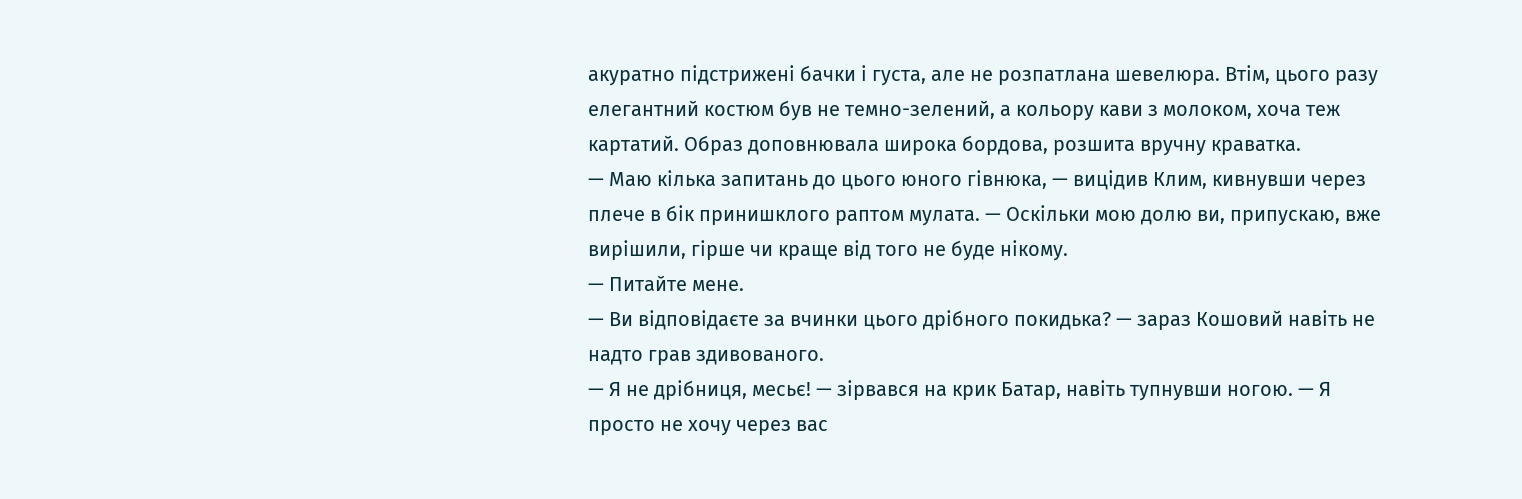акуратно підстрижені бачки і густа, але не розпатлана шевелюра. Втім, цього разу елегантний костюм був не темно-зелений, а кольору кави з молоком, хоча теж картатий. Образ доповнювала широка бордова, розшита вручну краватка.
— Маю кілька запитань до цього юного гівнюка, — вицідив Клим, кивнувши через плече в бік принишклого раптом мулата. — Оскільки мою долю ви, припускаю, вже вирішили, гірше чи краще від того не буде нікому.
— Питайте мене.
— Ви відповідаєте за вчинки цього дрібного покидька? — зараз Кошовий навіть не надто грав здивованого.
— Я не дрібниця, месьє! — зірвався на крик Батар, навіть тупнувши ногою. — Я просто не хочу через вас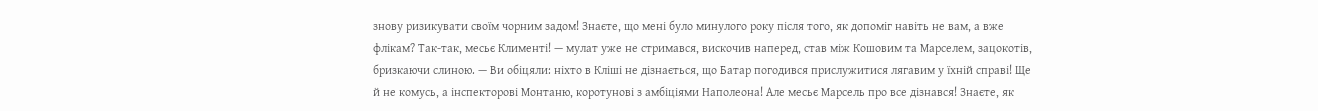знову ризикувати своїм чорним задом! Знаєте, що мені було минулого року після того, як допоміг навіть не вам, а вже флікам? Так-так, месьє Клименті! — мулат уже не стримався, вискочив наперед, став між Кошовим та Марселем, зацокотів, бризкаючи слиною. — Ви обіцяли: ніхто в Кліші не дізнається, що Батар погодився прислужитися лягавим у їхній справі! Ще й не комусь, а інспекторові Монтаню, коротунові з амбіціями Наполеона! Але месьє Марсель про все дізнався! Знаєте, як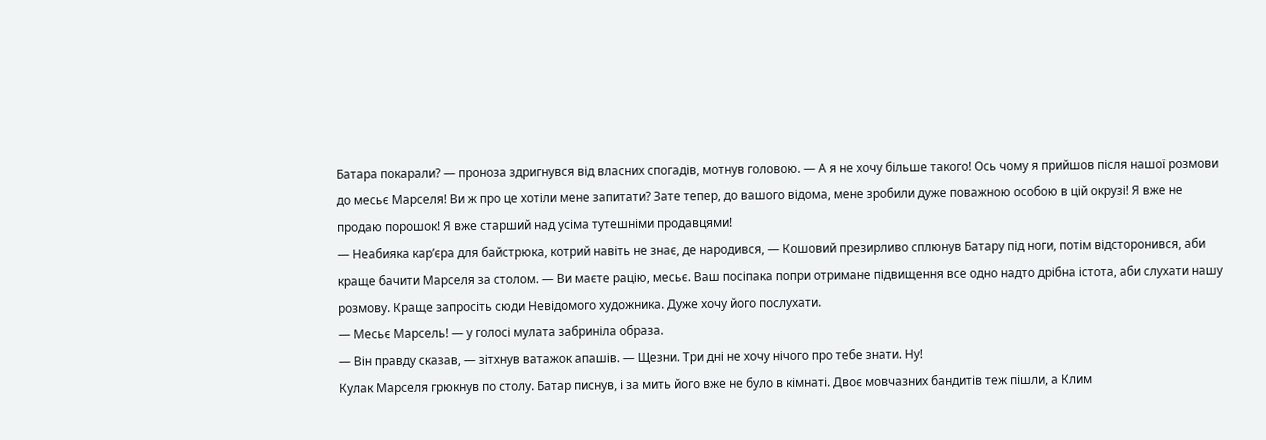Батара покарали? — проноза здригнувся від власних спогадів, мотнув головою. — А я не хочу більше такого! Ось чому я прийшов після нашої розмови до месьє Марселя! Ви ж про це хотіли мене запитати? Зате тепер, до вашого відома, мене зробили дуже поважною особою в цій окрузі! Я вже не продаю порошок! Я вже старший над усіма тутешніми продавцями!
— Неабияка кар’єра для байстрюка, котрий навіть не знає, де народився, — Кошовий презирливо сплюнув Батару під ноги, потім відсторонився, аби краще бачити Марселя за столом. — Ви маєте рацію, месьє. Ваш посіпака попри отримане підвищення все одно надто дрібна істота, аби слухати нашу розмову. Краще запросіть сюди Невідомого художника. Дуже хочу його послухати.
— Месьє Марсель! — у голосі мулата забриніла образа.
— Він правду сказав, — зітхнув ватажок апашів. — Щезни. Три дні не хочу нічого про тебе знати. Ну!
Кулак Марселя грюкнув по столу. Батар писнув, і за мить його вже не було в кімнаті. Двоє мовчазних бандитів теж пішли, а Клим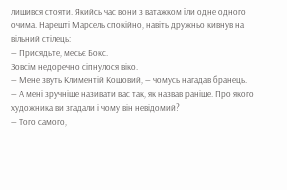лишився стояти. Якийсь час вони з ватажком їли одне одного очима. Нарешті Марсель спокійно, навіть дружньо кивнув на вільний стілець:
— Присядьте, месьє Бокс.
Зовсім недоречно сіпнулося віко.
— Мене звуть Климентій Кошовий, — чомусь нагадав бранець.
— А мені зручніше називати вас так, як назвав раніше. Про якого художника ви згадали і чому він невідомий?
— Того самого,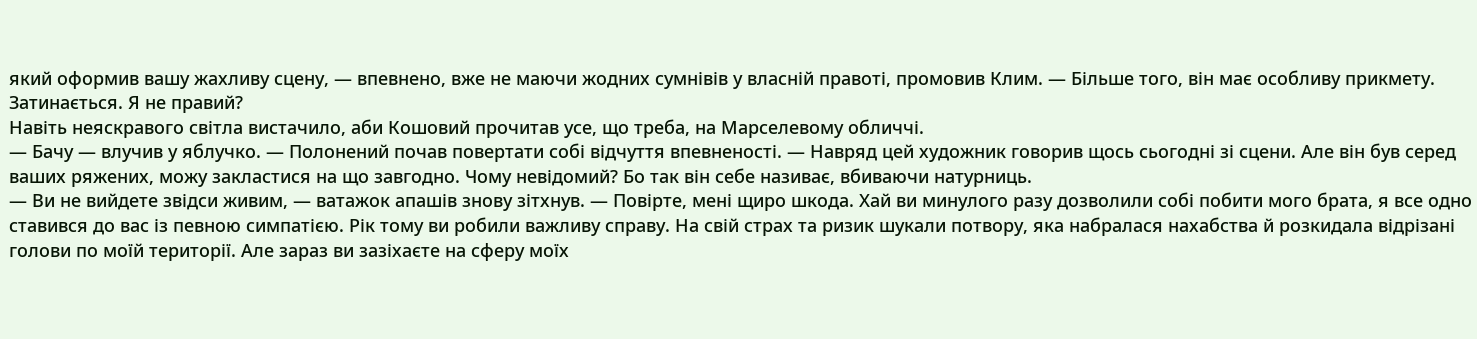який оформив вашу жахливу сцену, — впевнено, вже не маючи жодних сумнівів у власній правоті, промовив Клим. — Більше того, він має особливу прикмету. Затинається. Я не правий?
Навіть неяскравого світла вистачило, аби Кошовий прочитав усе, що треба, на Марселевому обличчі.
— Бачу — влучив у яблучко. — Полонений почав повертати собі відчуття впевненості. — Навряд цей художник говорив щось сьогодні зі сцени. Але він був серед ваших ряжених, можу закластися на що завгодно. Чому невідомий? Бо так він себе називає, вбиваючи натурниць.
— Ви не вийдете звідси живим, — ватажок апашів знову зітхнув. — Повірте, мені щиро шкода. Хай ви минулого разу дозволили собі побити мого брата, я все одно ставився до вас із певною симпатією. Рік тому ви робили важливу справу. На свій страх та ризик шукали потвору, яка набралася нахабства й розкидала відрізані голови по моїй території. Але зараз ви зазіхаєте на сферу моїх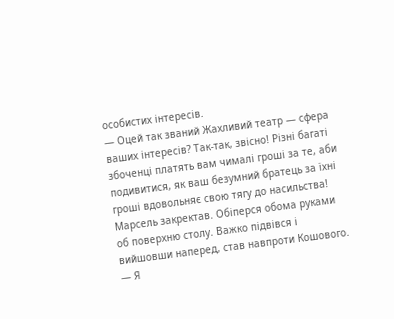особистих інтересів.
— Оцей так званий Жахливий театр — сфера ваших інтересів? Так-так, звісно! Різні багаті збоченці платять вам чималі гроші за те, аби подивитися, як ваш безумний братець за їхні гроші вдовольняє свою тягу до насильства!
Марсель закректав. Обіперся обома руками об поверхню столу. Важко підвівся і вийшовши наперед, став навпроти Кошового.
— Я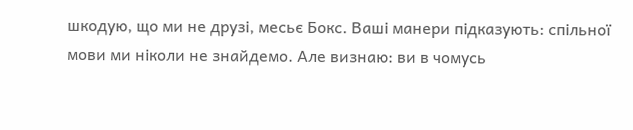шкодую, що ми не друзі, месьє Бокс. Ваші манери підказують: спільної мови ми ніколи не знайдемо. Але визнаю: ви в чомусь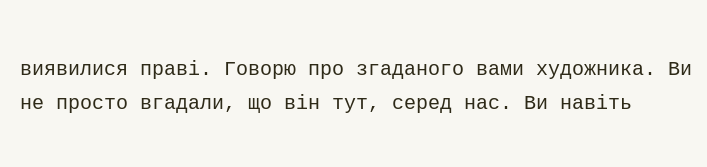виявилися праві. Говорю про згаданого вами художника. Ви не просто вгадали, що він тут, серед нас. Ви навіть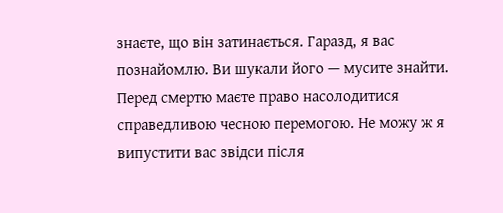знаєте, що він затинається. Гаразд, я вас познайомлю. Ви шукали його — мусите знайти. Перед смертю маєте право насолодитися справедливою чесною перемогою. Не можу ж я випустити вас звідси після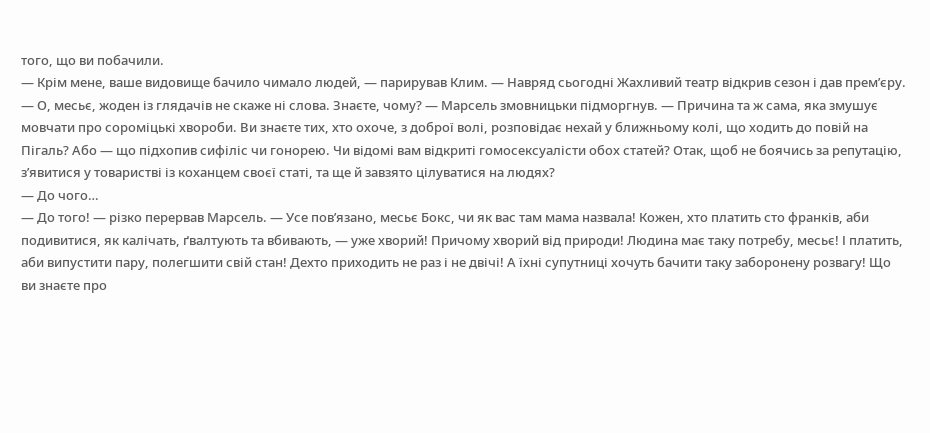того, що ви побачили.
— Крім мене, ваше видовище бачило чимало людей, — парирував Клим. — Навряд сьогодні Жахливий театр відкрив сезон і дав прем’єру.
— О, месьє, жоден із глядачів не скаже ні слова. Знаєте, чому? — Марсель змовницьки підморгнув. — Причина та ж сама, яка змушує мовчати про сороміцькі хвороби. Ви знаєте тих, хто охоче, з доброї волі, розповідає нехай у ближньому колі, що ходить до повій на Пігаль? Або — що підхопив сифіліс чи гонорею. Чи відомі вам відкриті гомосексуалісти обох статей? Отак, щоб не боячись за репутацію, з’явитися у товаристві із коханцем своєї статі, та ще й завзято цілуватися на людях?
— До чого…
— До того! — різко перервав Марсель. — Усе пов’язано, месьє Бокс, чи як вас там мама назвала! Кожен, хто платить сто франків, аби подивитися, як калічать, ґвалтують та вбивають, — уже хворий! Причому хворий від природи! Людина має таку потребу, месьє! І платить, аби випустити пару, полегшити свій стан! Дехто приходить не раз і не двічі! А їхні супутниці хочуть бачити таку заборонену розвагу! Що ви знаєте про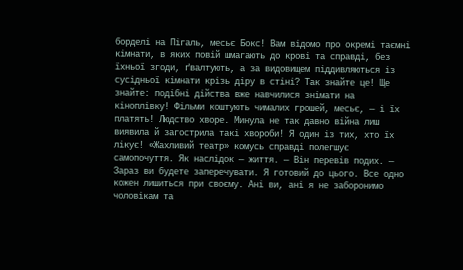борделі на Пігаль, месьє Бокс! Вам відомо про окремі таємні кімнати, в яких повій шмагають до крові та справді, без їхньої згоди, ґвалтують, а за видовищем піддивляються із сусідньої кімнати крізь діру в стіні? Так знайте це! Ще знайте: подібні дійства вже навчилися знімати на кіноплівку! Фільми коштують чималих грошей, месьє, — і їх платять! Людство хворе. Минула не так давно війна лиш виявила й загострила такі хвороби! Я один із тих, хто їх лікує! «Жахливий театр» комусь справді полегшує самопочуття. Як наслідок — життя. — Він перевів подих. — Зараз ви будете заперечувати. Я готовий до цього. Все одно кожен лишиться при своєму. Ані ви, ані я не заборонимо чоловікам та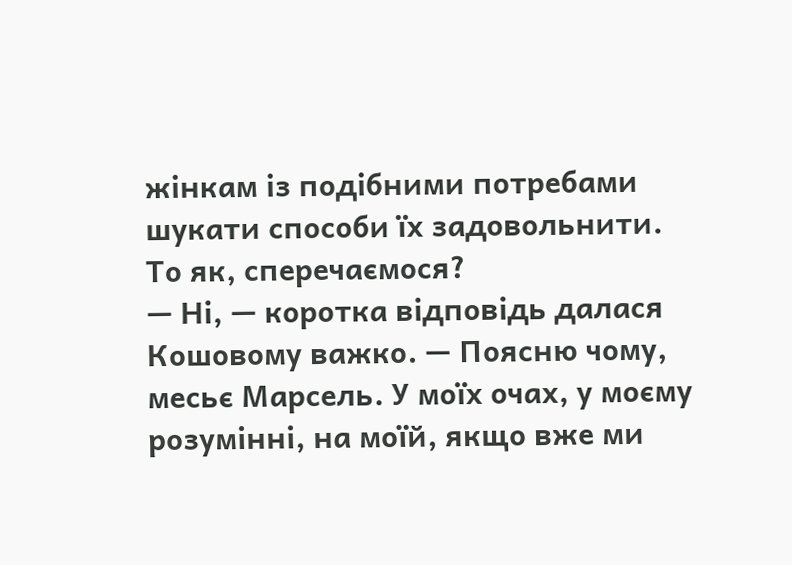жінкам із подібними потребами шукати способи їх задовольнити. То як, сперечаємося?
— Ні, — коротка відповідь далася Кошовому важко. — Поясню чому, месьє Марсель. У моїх очах, у моєму розумінні, на моїй, якщо вже ми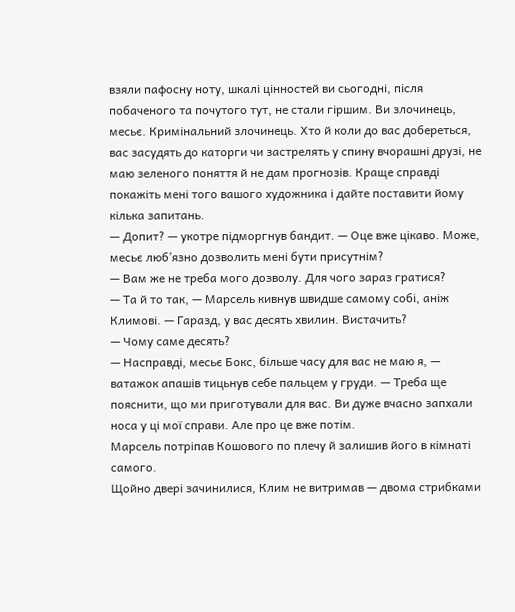взяли пафосну ноту, шкалі цінностей ви сьогодні, після побаченого та почутого тут, не стали гіршим. Ви злочинець, месьє. Кримінальний злочинець. Хто й коли до вас добереться, вас засудять до каторги чи застрелять у спину вчорашні друзі, не маю зеленого поняття й не дам прогнозів. Краще справді покажіть мені того вашого художника і дайте поставити йому кілька запитань.
— Допит? — укотре підморгнув бандит. — Оце вже цікаво. Може, месьє люб’язно дозволить мені бути присутнім?
— Вам же не треба мого дозволу. Для чого зараз гратися?
— Та й то так, — Марсель кивнув швидше самому собі, аніж Климові. — Гаразд, у вас десять хвилин. Вистачить?
— Чому саме десять?
— Насправді, месьє Бокс, більше часу для вас не маю я, — ватажок апашів тицьнув себе пальцем у груди. — Треба ще пояснити, що ми приготували для вас. Ви дуже вчасно запхали носа у ці мої справи. Але про це вже потім.
Марсель потріпав Кошового по плечу й залишив його в кімнаті самого.
Щойно двері зачинилися, Клим не витримав — двома стрибками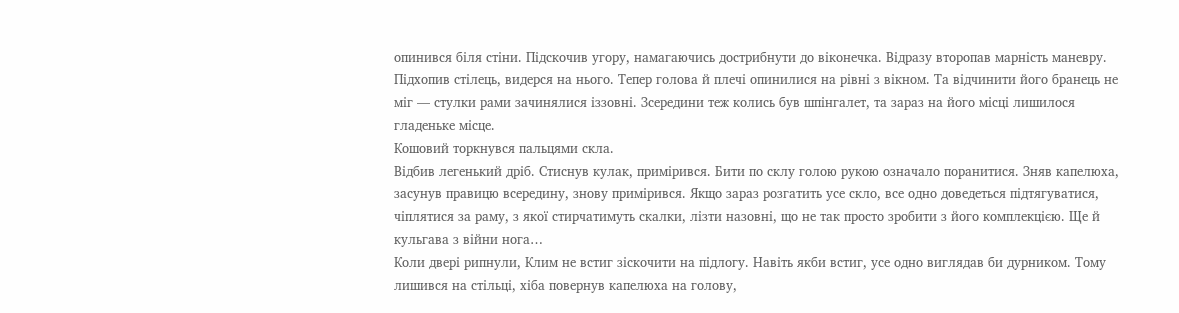опинився біля стіни. Підскочив угору, намагаючись дострибнути до віконечка. Відразу второпав марність маневру. Підхопив стілець, видерся на нього. Тепер голова й плечі опинилися на рівні з вікном. Та відчинити його бранець не міг — стулки рами зачинялися іззовні. Зсередини теж колись був шпінгалет, та зараз на його місці лишилося гладеньке місце.
Кошовий торкнувся пальцями скла.
Відбив легенький дріб. Стиснув кулак, примірився. Бити по склу голою рукою означало поранитися. Зняв капелюха, засунув правицю всередину, знову примірився. Якщо зараз розгатить усе скло, все одно доведеться підтягуватися, чіплятися за раму, з якої стирчатимуть скалки, лізти назовні, що не так просто зробити з його комплекцією. Ще й кульгава з війни нога…
Коли двері рипнули, Клим не встиг зіскочити на підлогу. Навіть якби встиг, усе одно виглядав би дурником. Тому лишився на стільці, хіба повернув капелюха на голову,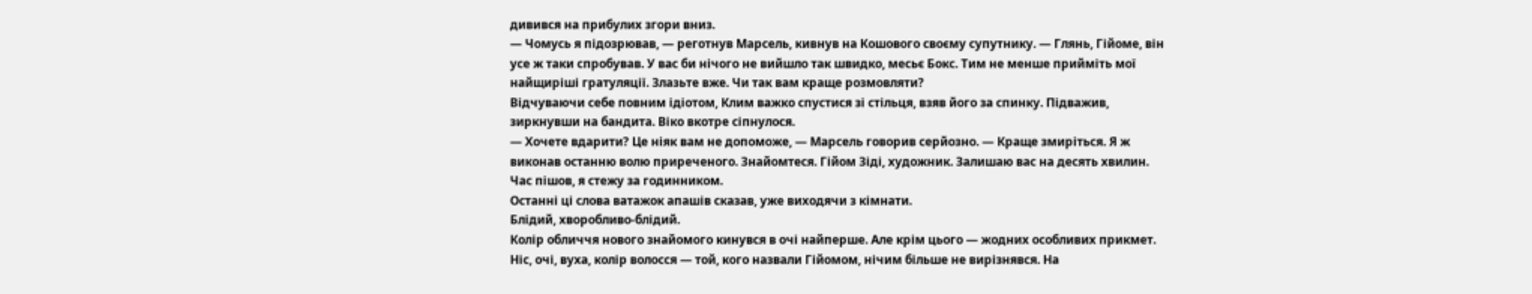дивився на прибулих згори вниз.
— Чомусь я підозрював, — реготнув Марсель, кивнув на Кошового своєму супутнику. — Глянь, Гійоме, він усе ж таки спробував. У вас би нічого не вийшло так швидко, месьє Бокс. Тим не менше прийміть мої найщиріші гратуляції. Злазьте вже. Чи так вам краще розмовляти?
Відчуваючи себе повним ідіотом, Клим важко спустися зі стільця, взяв його за спинку. Підважив, зиркнувши на бандита. Віко вкотре сіпнулося.
— Хочете вдарити? Це ніяк вам не допоможе, — Марсель говорив серйозно. — Краще змиріться. Я ж виконав останню волю приреченого. Знайомтеся. Гійом Зіді, художник. Залишаю вас на десять хвилин. Час пішов, я стежу за годинником.
Останні ці слова ватажок апашів сказав, уже виходячи з кімнати.
Блідий, хворобливо-блідий.
Колір обличчя нового знайомого кинувся в очі найперше. Але крім цього — жодних особливих прикмет. Ніс, очі, вуха, колір волосся — той, кого назвали Гійомом, нічим більше не вирізнявся. На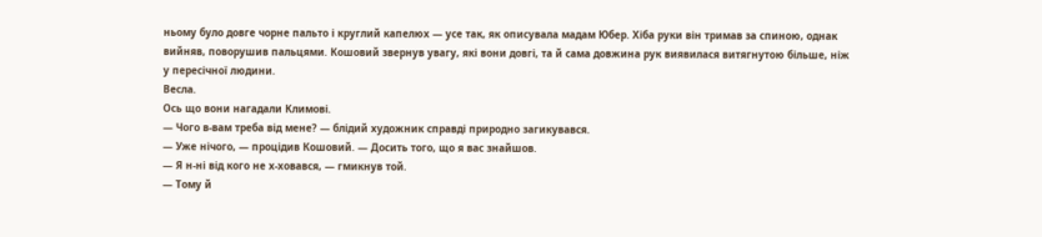ньому було довге чорне пальто і круглий капелюх — усе так, як описувала мадам Юбер. Хіба руки він тримав за спиною, однак вийняв, поворушив пальцями. Кошовий звернув увагу, які вони довгі, та й сама довжина рук виявилася витягнутою більше, ніж у пересічної людини.
Весла.
Ось що вони нагадали Климові.
— Чого в-вам треба від мене? — блідий художник справді природно загикувався.
— Уже нічого, — процідив Кошовий. — Досить того, що я вас знайшов.
— Я н-ні від кого не х-ховався, — гмикнув той.
— Тому й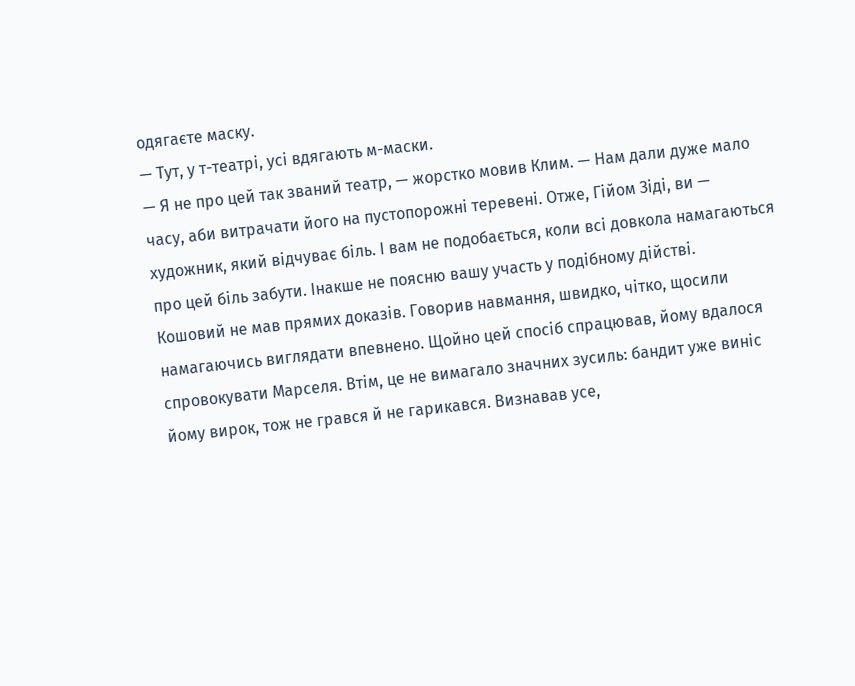одягаєте маску.
— Тут, у т-театрі, усі вдягають м-маски.
— Я не про цей так званий театр, — жорстко мовив Клим. — Нам дали дуже мало часу, аби витрачати його на пустопорожні теревені. Отже, Гійом Зіді, ви — художник, який відчуває біль. І вам не подобається, коли всі довкола намагаються про цей біль забути. Інакше не поясню вашу участь у подібному дійстві.
Кошовий не мав прямих доказів. Говорив навмання, швидко, чітко, щосили намагаючись виглядати впевнено. Щойно цей спосіб спрацював, йому вдалося спровокувати Марселя. Втім, це не вимагало значних зусиль: бандит уже виніс йому вирок, тож не грався й не гарикався. Визнавав усе,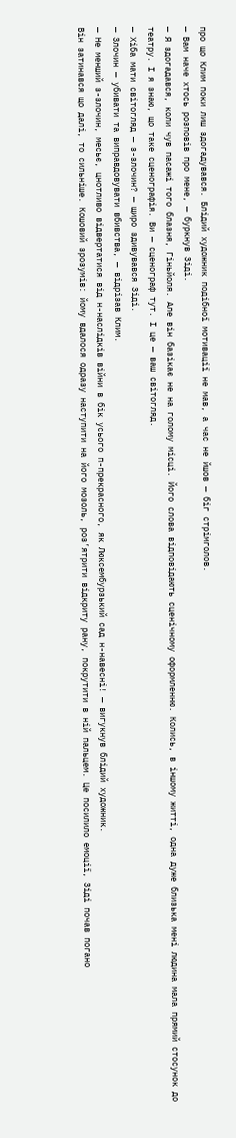про що Клим поки лиш здогадувався. Блідий художник подібної мотивації не мав, а час не йшов — біг стрімголов.
— Вам наче хтось розповів про мене, — буркнув Зіді.
— Я здогадався, коли чув пасажі того блазня, Гіньйоля. Але він базікає не на голому місці. Його слова відповідають сценічному оформленню. Колись, в іншому житті, одна дуже близька мені людина мала прямий стосунок до театру. І я знаю, що таке сценографія. Ви — сценограф тут. І це — ваш світогляд.
— Хіба мати світогляд — з-злочин? — щиро здивувався Зіді.
— Злочин — убивати та виправдовувати вбивства, — відрізав Клим.
— Не менший з-злочин, месьє, цнотливо відвертатися від н-наслідків війни в бік усього п-прекрасного, як Люксембурзький сад н-навесні! — вигукнув блідий художник.
Він затинався що далі, то сильніше. Кошовий зрозумів: йому вдалося одразу наступити на його мозоль, роз’ятрити відкриту рану, покрутити в ній пальцем. Це посилило емоції, Зіді почав погано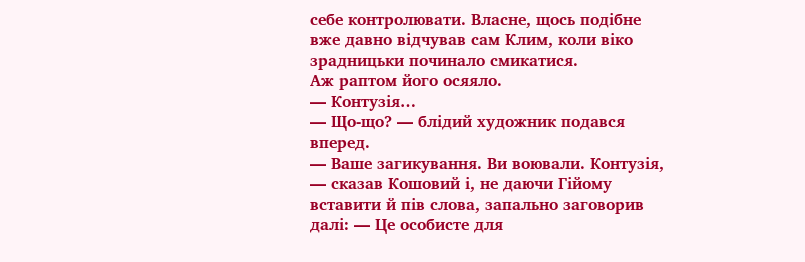себе контролювати. Власне, щось подібне вже давно відчував сам Клим, коли віко зрадницьки починало смикатися.
Аж раптом його осяяло.
— Контузія…
— Що-що? — блідий художник подався вперед.
— Ваше загикування. Ви воювали. Контузія, — сказав Кошовий і, не даючи Гійому вставити й пів слова, запально заговорив далі: — Це особисте для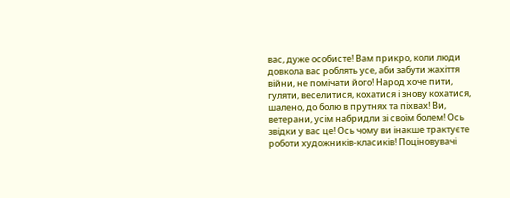вас, дуже особисте! Вам прикро, коли люди довкола вас роблять усе, аби забути жахіття війни, не помічати його! Народ хоче пити, гуляти, веселитися, кохатися і знову кохатися, шалено, до болю в прутнях та піхвах! Ви, ветерани, усім набридли зі своїм болем! Ось звідки у вас це! Ось чому ви інакше трактуєте роботи художників-класиків! Поціновувачі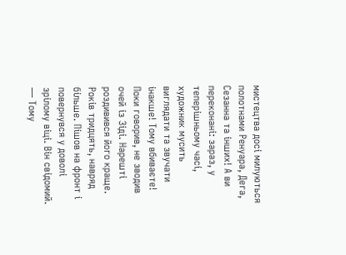мистецтва досі милуються полотнами Ренуара, Дега, Сезанна та інших! А ви переконані: зараз, у теперішньому часі, художник мусить виглядати та звучати інакше! Тому вбиваєте!
Поки говорив, не зводив очей із Зіді. Нарешті роздивився його краще. Років тридцять, навряд більше. Пішов на фронт і повернувся у доволі зрілому віці. Він свідомий.
— Тому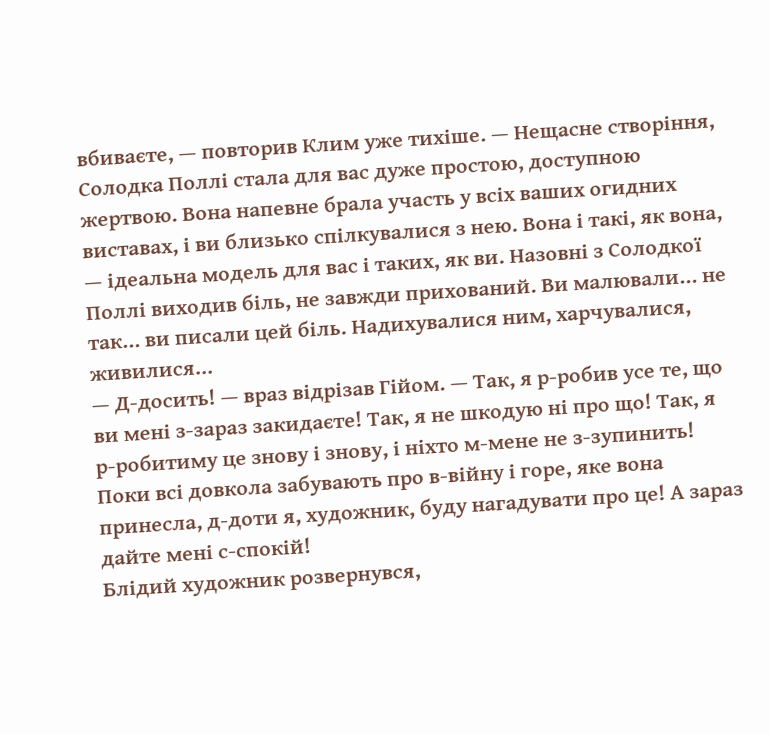вбиваєте, — повторив Клим уже тихіше. — Нещасне створіння, Солодка Поллі стала для вас дуже простою, доступною жертвою. Вона напевне брала участь у всіх ваших огидних виставах, і ви близько спілкувалися з нею. Вона і такі, як вона, — ідеальна модель для вас і таких, як ви. Назовні з Солодкої Поллі виходив біль, не завжди прихований. Ви малювали… не так… ви писали цей біль. Надихувалися ним, харчувалися, живилися…
— Д-досить! — враз відрізав Гійом. — Так, я р-робив усе те, що ви мені з-зараз закидаєте! Так, я не шкодую ні про що! Так, я р-робитиму це знову і знову, і ніхто м-мене не з-зупинить! Поки всі довкола забувають про в-війну і горе, яке вона принесла, д-доти я, художник, буду нагадувати про це! А зараз дайте мені с-спокій!
Блідий художник розвернувся,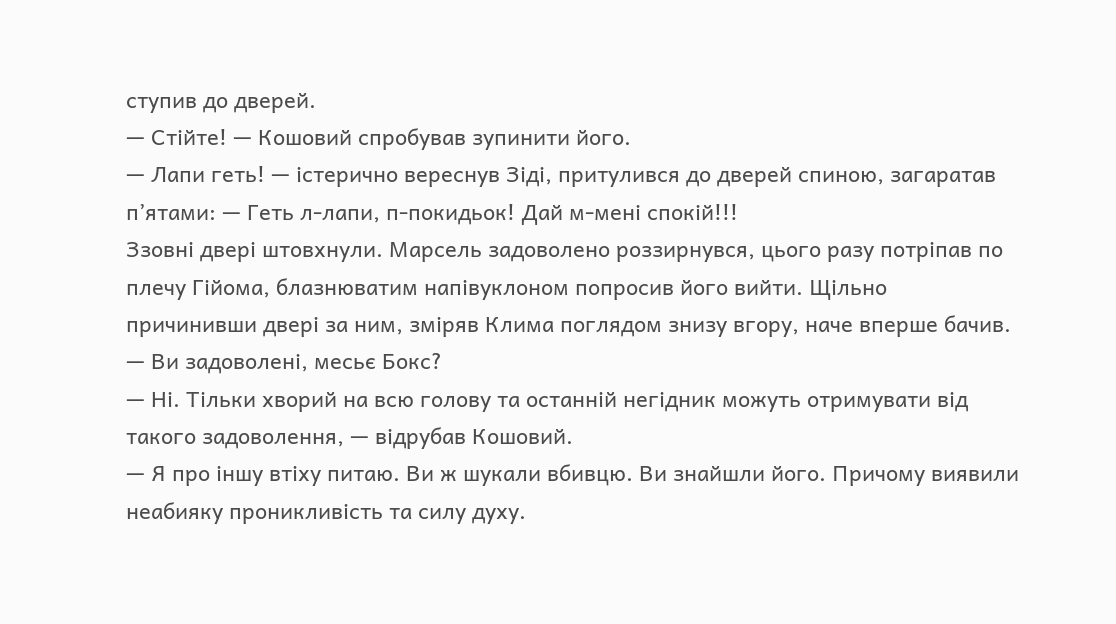ступив до дверей.
— Стійте! — Кошовий спробував зупинити його.
— Лапи геть! — істерично вереснув Зіді, притулився до дверей спиною, загаратав п’ятами: — Геть л-лапи, п-покидьок! Дай м-мені спокій!!!
Ззовні двері штовхнули. Марсель задоволено роззирнувся, цього разу потріпав по плечу Гійома, блазнюватим напівуклоном попросив його вийти. Щільно причинивши двері за ним, зміряв Клима поглядом знизу вгору, наче вперше бачив.
— Ви задоволені, месьє Бокс?
— Ні. Тільки хворий на всю голову та останній негідник можуть отримувати від такого задоволення, — відрубав Кошовий.
— Я про іншу втіху питаю. Ви ж шукали вбивцю. Ви знайшли його. Причому виявили неабияку проникливість та силу духу.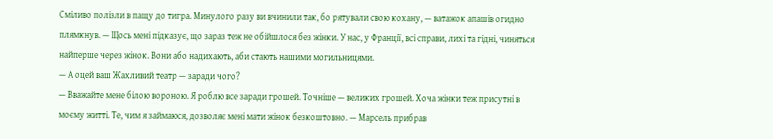Сміливо полізли в пащу до тигра. Минулого разу ви вчинили так, бо рятували свою кохану, — ватажок апашів огидно плямкнув. — Щось мені підказує, що зараз теж не обійшлося без жінки. У нас, у Франції, всі справи, лихі та гідні, чиняться найперше через жінок. Вони або надихають, аби стають нашими могильницями.
— А оцей ваш Жахливий театр — заради чого?
— Вважайте мене білою вороною. Я роблю все заради грошей. Точніше — великих грошей. Хоча жінки теж присутні в моєму житті. Те, чим я займаюся, дозволяє мені мати жінок безкоштовно. — Марсель прибрав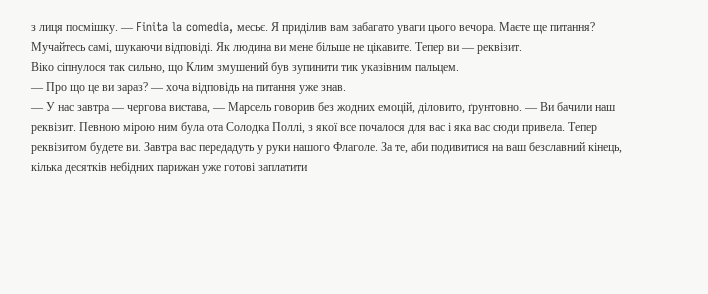з лиця посмішку. — Finita la comedia, месьє. Я приділив вам забагато уваги цього вечора. Маєте ще питання? Мучайтесь самі, шукаючи відповіді. Як людина ви мене більше не цікавите. Тепер ви — реквізит.
Віко сіпнулося так сильно, що Клим змушений був зупинити тик указівним пальцем.
— Про що це ви зараз? — хоча відповідь на питання уже знав.
— У нас завтра — чергова вистава, — Марсель говорив без жодних емоцій, діловито, ґрунтовно. — Ви бачили наш реквізит. Певною мірою ним була ота Солодка Поллі, з якої все почалося для вас і яка вас сюди привела. Тепер реквізитом будете ви. Завтра вас передадуть у руки нашого Флаголе. За те, аби подивитися на ваш безславний кінець, кілька десятків небідних парижан уже готові заплатити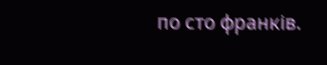по сто франків.